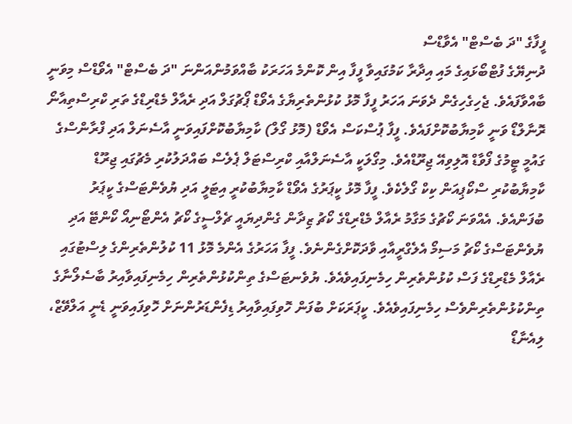ފީފާގެ "ދަ ބެސްޓް" އެވާޑްސް
ދުނިޔޭގެ ފުޓްބޯޅައިގެ މައި އިދާރާ ކަމުގައިވާ ފީފާ އިން ކޮންމެ އަހަރަކު ބާއްވަމުންއަންނަ "ދަ ބެސްޓް" އެވޯޑްސް މިވަނީ ބާއްވާފައެވެ. ޖެހިގެހިގެން ދެވަނަ އަހަރު ފީފާ މޮޅު ކުޅުންތެރިޔާގެ އެވޯޑް ޕޯޗުގަލް އަދި ރެއާލް މެޑްރިޑްގެ ތަރި ކްރިސްތިއާނޯ ރޮނާލްޑޯ ވަނީ ކާމިޔާބުކޮށްފައެވެ. ފީފާ ޕުސްކަސް އެވޯޑް (މޮޅު ގޯލް) ކާމިޔާބުކޮށްފައިވަނީ އާސެނަލް އަދި ފްރާންސްގެ ގައުމީ ޓީމުގެ ފޯވާޑް އޮލިވިއޭ ޖިރޫޑްއެވެ. މިގޯލަކީ އާސެނަލްއާއި ކްރިސްޓަލް ޕެލެސް ބައްދަލުކުރި މެޗުގައި ޖިރޫޑް ކާމިޔާބުކުރި ސްކޯޕިއަން ކިކް ގޯލެކެވެ. ފީފާ މޮޅު ކީޕަރުގެ އެވޯޑް ކާމިޔާބުކުރީ އިޓަލީ އަދި ޔުވެންޓަސްގެ ކީޕަރު ބުފަންއެވެ. އެއްވަނަ ކޯޗުގެ މަގާމު ރެއާލް މެޑްރިޑްގެ ކޯޗު ޒިދާން ގެންދިޔައީ ޗެލްސީގެ ކޯޗު އެންޓޯނިއޯ ކޯންޓޭ އަދި ޔުވެންޓަސްގެ ކޯޗު މަސިމޯ އެލެގްރީއާއި ވާދަކޮށްގެންނެވެ. ފީފާ އަހަރުގެ އެންމެ މޮޅު 11 ކުލުންތެރިންގެ ލިސްޓުގައި ރެއާލް މެޑްރިޑްގެ ފަސް ކުޅުންތެރިން ހިމެނިފައިވެއެވެ. ޔުވެނޓަސްގެ ތިންކުޅުންތެރިން ހިމެނިފައިވާއިރު ބާސެލޯނާގެ ތިންކުޅުންތެރިންވެސް ހިމެނިފައިވެއެވެ. ކީޕަރަކަށް ބުފަން ހޮވިފައިވާއިރު ޑިފެންޑަރުންނަށް ހޮވިފައިވަނީ ޑެނީ އަލްވޭޒް، ލިއެނާޑޯ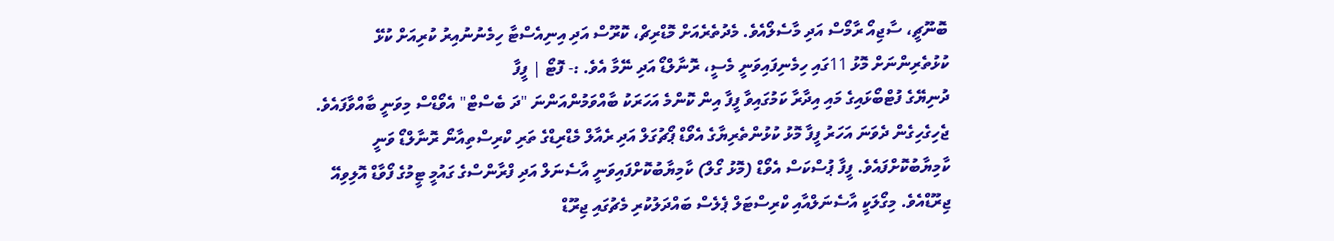ބޮނޫޗީ، ސާޖިއޯ ރާމޯސް އަދި މާސެލޯއެވެ. މެދުތެރެއަށް މޮޑްރިޗް، ކޮރޫސް އަދި އިނިއެސްޓާ ހިމެނުނުއިރު ކުރިއަށް ކުޅޭ ކުޅުތެރިންނަށް މޮޅު 11ގައި ހިމެނިފައިވަނީ މެސީ، ރޮނާލްޑޯ އަދި ނޭމާ އެވެ. :- ފޮޓޯ | ފީފާ
ދުނިޔޭގެ ފުޓްބޯޅައިގެ މައި އިދާރާ ކަމުގައިވާ ފީފާ އިން ކޮންމެ އަހަރަކު ބާއްވަމުންއަންނަ "ދަ ބެސްޓް" އެވޯޑްސް މިވަނީ ބާއްވާފައެވެ. ޖެހިގެހިގެން ދެވަނަ އަހަރު ފީފާ މޮޅު ކުޅުންތެރިޔާގެ އެވޯޑް ޕޯޗުގަލް އަދި ރެއާލް މެޑްރިޑްގެ ތަރި ކްރިސްތިއާނޯ ރޮނާލްޑޯ ވަނީ ކާމިޔާބުކޮށްފައެވެ. ފީފާ ޕުސްކަސް އެވޯޑް (މޮޅު ގޯލް) ކާމިޔާބުކޮށްފައިވަނީ އާސެނަލް އަދި ފްރާންސްގެ ގައުމީ ޓީމުގެ ފޯވާޑް އޮލިވިއޭ ޖިރޫޑްއެވެ. މިގޯލަކީ އާސެނަލްއާއި ކްރިސްޓަލް ޕެލެސް ބައްދަލުކުރި މެޗުގައި ޖިރޫޑް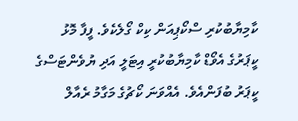ކާމިޔާބުކުރި ސްކޯޕިއަން ކިކް ގޯލެކެވެ. ފީފާ މޮޅު ކީޕަރުގެ އެވޯޑް ކާމިޔާބުކުރީ އިޓަލީ އަދި ޔުވެންޓަސްގެ ކީޕަރު ބުފަންއެވެ. އެއްވަނަ ކޯޗުގެ މަގާމު ރެއާލް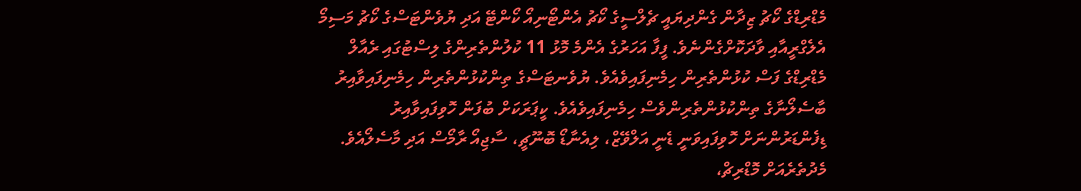މެޑްރިޑްގެ ކޯޗު ޒިދާން ގެންދިޔައީ ޗެލްސީގެ ކޯޗު އެންޓޯނިއޯ ކޯންޓޭ އަދި ޔުވެންޓަސްގެ ކޯޗު މަސިމޯ އެލެގްރީއާއި ވާދަކޮށްގެންނެވެ. ފީފާ އަހަރުގެ އެންމެ މޮޅު 11 ކުލުންތެރިންގެ ލިސްޓުގައި ރެއާލް މެޑްރިޑްގެ ފަސް ކުޅުންތެރިން ހިމެނިފައިވެއެވެ. ޔުވެނޓަސްގެ ތިންކުޅުންތެރިން ހިމެނިފައިވާއިރު ބާސެލޯނާގެ ތިންކުޅުންތެރިންވެސް ހިމެނިފައިވެއެވެ. ކީޕަރަކަށް ބުފަން ހޮވިފައިވާއިރު ޑިފެންޑަރުންނަށް ހޮވިފައިވަނީ ޑެނީ އަލްވޭޒް، ލިއެނާޑޯ ބޮނޫޗީ، ސާޖިއޯ ރާމޯސް އަދި މާސެލޯއެވެ. މެދުތެރެއަށް މޮޑްރިޗް،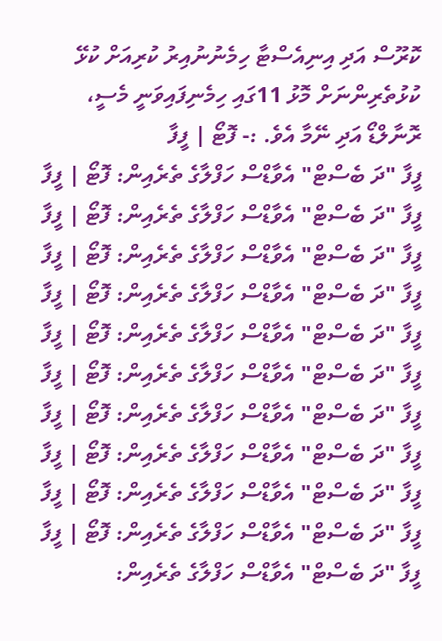ކޮރޫސް އަދި އިނިއެސްޓާ ހިމެނުނުއިރު ކުރިއަށް ކުޅޭ ކުޅުތެރިންނަށް މޮޅު 11ގައި ހިމެނިފައިވަނީ މެސީ، ރޮނާލްޑޯ އަދި ނޭމާ އެވެ. :- ފޮޓޯ | ފީފާ
ފީފާ "ދަ ބެސްޓް" އެވާޑްސް ހަފްލާގެ ތެރެއިން: ފޮޓޯ | ފީފާ
ފީފާ "ދަ ބެސްޓް" އެވާޑްސް ހަފްލާގެ ތެރެއިން: ފޮޓޯ | ފީފާ
ފީފާ "ދަ ބެސްޓް" އެވާޑްސް ހަފްލާގެ ތެރެއިން: ފޮޓޯ | ފީފާ
ފީފާ "ދަ ބެސްޓް" އެވާޑްސް ހަފްލާގެ ތެރެއިން: ފޮޓޯ | ފީފާ
ފީފާ "ދަ ބެސްޓް" އެވާޑްސް ހަފްލާގެ ތެރެއިން: ފޮޓޯ | ފީފާ
ފީފާ "ދަ ބެސްޓް" އެވާޑްސް ހަފްލާގެ ތެރެއިން: ފޮޓޯ | ފީފާ
ފީފާ "ދަ ބެސްޓް" އެވާޑްސް ހަފްލާގެ ތެރެއިން: ފޮޓޯ | ފީފާ
ފީފާ "ދަ ބެސްޓް" އެވާޑްސް ހަފްލާގެ ތެރެއިން: ފޮޓޯ | ފީފާ
ފީފާ "ދަ ބެސްޓް" އެވާޑްސް ހަފްލާގެ ތެރެއިން: ފޮޓޯ | ފީފާ
ފީފާ "ދަ ބެސްޓް" އެވާޑްސް ހަފްލާގެ ތެރެއިން: ފޮޓޯ | ފީފާ
ފީފާ "ދަ ބެސްޓް" އެވާޑްސް ހަފްލާގެ ތެރެއިން: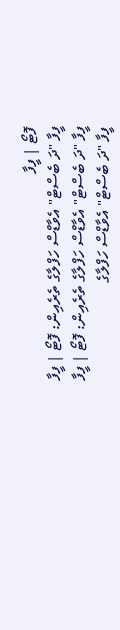ފޮޓޯ | ފީފާ
ފީފާ "ދަ ބެސްޓް" އެވާޑްސް ހަފްލާގެ ތެރެއިން: ފޮޓޯ | ފީފާ
ފީފާ "ދަ ބެސްޓް" އެވާޑްސް ހަފްލާގެ ތެރެއިން: ފޮޓޯ | ފީފާ
ފީފާ "ދަ ބެސްޓް" އެވާޑްސް ހަފްލާގެ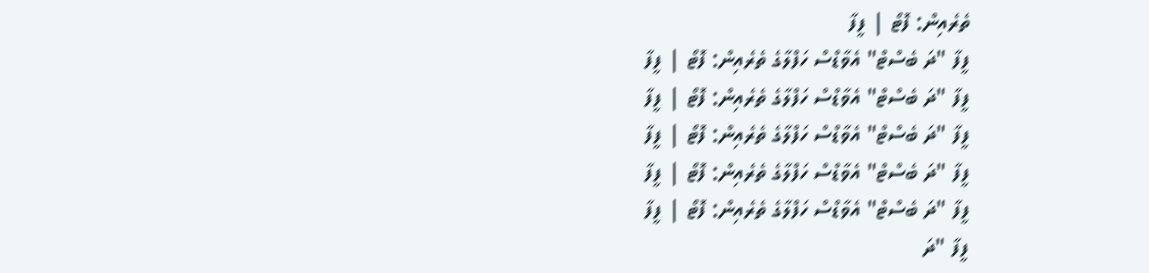ތެރެއިން: ފޮޓޯ | ފީފާ
ފީފާ "ދަ ބެސްޓް" އެވާޑްސް ހަފްލާގެ ތެރެއިން: ފޮޓޯ | ފީފާ
ފީފާ "ދަ ބެސްޓް" އެވާޑްސް ހަފްލާގެ ތެރެއިން: ފޮޓޯ | ފީފާ
ފީފާ "ދަ ބެސްޓް" އެވާޑްސް ހަފްލާގެ ތެރެއިން: ފޮޓޯ | ފީފާ
ފީފާ "ދަ ބެސްޓް" އެވާޑްސް ހަފްލާގެ ތެރެއިން: ފޮޓޯ | ފީފާ
ފީފާ "ދަ ބެސްޓް" އެވާޑްސް ހަފްލާގެ ތެރެއިން: ފޮޓޯ | ފީފާ
ފީފާ "ދަ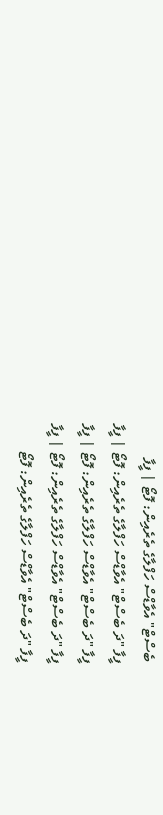ބެސްޓް" އެވާޑްސް ހަފްލާގެ ތެރެއިން: ފޮޓޯ | ފީފާ
ފީފާ "ދަ ބެސްޓް" އެވާޑްސް ހަފްލާގެ ތެރެއިން: ފޮޓޯ | ފީފާ
ފީފާ "ދަ ބެސްޓް" އެވާޑްސް ހަފްލާގެ ތެރެއިން: ފޮޓޯ | ފީފާ
ފީފާ "ދަ ބެސްޓް" އެވާޑްސް ހަފްލާގެ ތެރެއިން: ފޮޓޯ | ފީފާ
ފީފާ "ދަ ބެސްޓް" އެވާޑްސް ހަފްލާގެ ތެރެއިން: ފޮޓޯ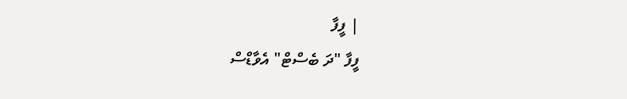| ފީފާ
ފީފާ "ދަ ބެސްޓް" އެވާޑްސް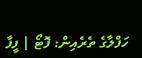ހަފްލާގެ ތެރެއިން: ފޮޓޯ | ފީފާ